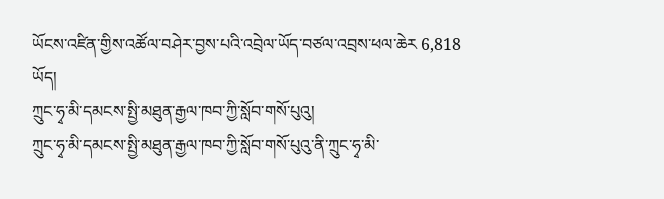ཡོངས་འཛིན་གྱིས་འཚོལ་བཤེར་བྱས་པའི་འབྲེལ་ཡོད་བཙལ་འབྲས་ཕལ་ཆེར 6,818 ཡོད།
ཀྲུང་ཧྭ་མི་དམངས་སྤྱི་མཐུན་རྒྱལ་ཁབ་ཀྱི་སློབ་གསོ་པུའུ།
ཀྲུང་ཧྭ་མི་དམངས་སྤྱི་མཐུན་རྒྱལ་ཁབ་ཀྱི་སློབ་གསོ་པུའུ་ནི་ཀྲུང་ཧྭ་མི་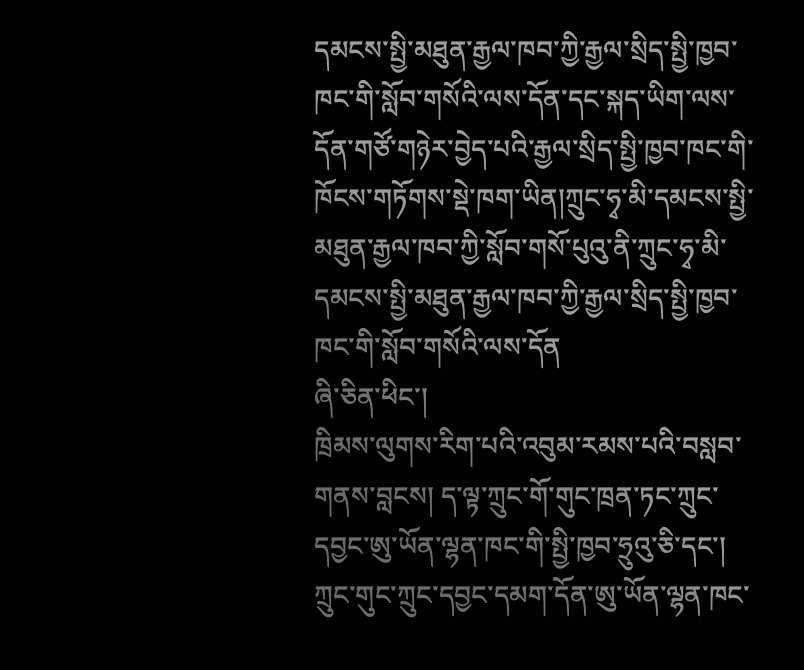དམངས་སྤྱི་མཐུན་རྒྱལ་ཁབ་ཀྱི་རྒྱལ་སྲིད་སྤྱི་ཁྱབ་ཁང་གི་སློབ་གསོའི་ལས་དོན་དང་སྐད་ཡིག་ལས་དོན་གཙོ་གཉེར་བྱེད་པའི་རྒྱལ་སྲིད་སྤྱི་ཁྱབ་ཁང་གི་ཁོངས་གཏོགས་སྡེ་ཁག་ཡིན།ཀྲུང་ཧྭ་མི་དམངས་སྤྱི་མཐུན་རྒྱལ་ཁབ་ཀྱི་སློབ་གསོ་པུའུ་ནི་ཀྲུང་ཧྭ་མི་དམངས་སྤྱི་མཐུན་རྒྱལ་ཁབ་ཀྱི་རྒྱལ་སྲིད་སྤྱི་ཁྱབ་ཁང་གི་སློབ་གསོའི་ལས་དོན
ཞི་ཅིན་ཕིང་།
ཁྲིམས་ལུགས་རིག་པའི་འབུམ་རམས་པའི་བསླབ་གནས་བླངས། ད་ལྟ་ཀྲུང་གོ་གུང་ཁྲན་ཏང་ཀྲུང་དབྱང་ཨུ་ཡོན་ལྷན་ཁང་གི་སྤྱི་ཁྱབ་ཧྲུའུ་ཅི་དང་། ཀྲུང་གུང་ཀྲུང་དབྱང་དམག་དོན་ཨུ་ཡོན་ལྷན་ཁང་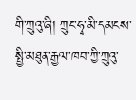གི་ཀྲུའུ་ཞི། ཀྲུང་ཧྭ་མི་དམངས་སྤྱི་མཐུན་རྒྱལ་ཁབ་ཀྱི་ཀྲུའུ་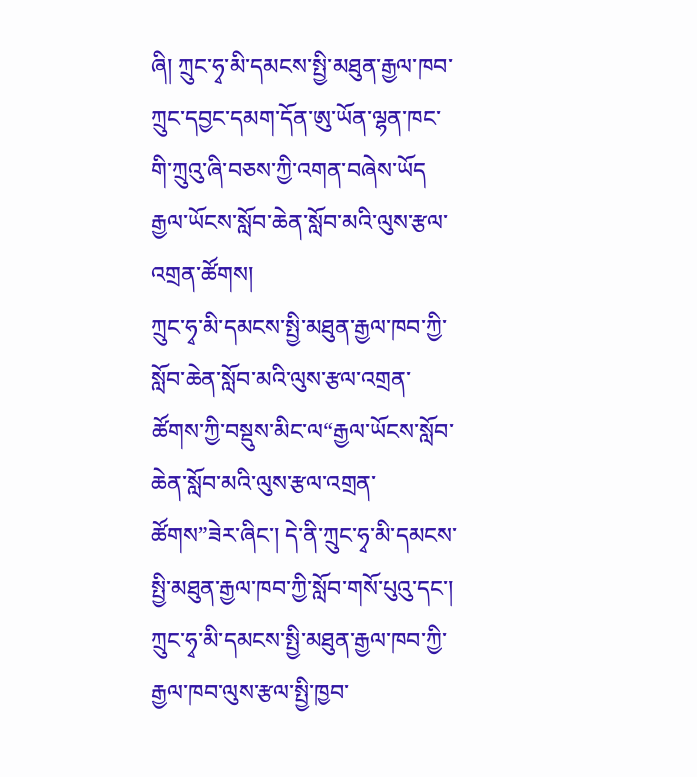ཞི། ཀྲུང་ཧྭ་མི་དམངས་སྤྱི་མཐུན་རྒྱལ་ཁབ་ཀྲུང་དབྱང་དམག་དོན་ཨུ་ཡོན་ལྷན་ཁང་གི་ཀྲུའུ་ཞི་བཅས་ཀྱི་འགན་བཞེས་ཡོད
རྒྱལ་ཡོངས་སློབ་ཆེན་སློབ་མའི་ལུས་རྩལ་འགྲན་ཚོགས།
ཀྲུང་ཧྭ་མི་དམངས་སྤྱི་མཐུན་རྒྱལ་ཁབ་ཀྱི་སློབ་ཆེན་སློབ་མའི་ལུས་རྩལ་འགྲན་ཚོགས་ཀྱི་བསྡུས་མིང་ལ“རྒྱལ་ཡོངས་སློབ་ཆེན་སློབ་མའི་ལུས་རྩལ་འགྲན་ཚོགས”ཟེར་ཞིང་། དེ་ནི་ཀྲུང་ཧྭ་མི་དམངས་སྤྱི་མཐུན་རྒྱལ་ཁབ་ཀྱི་སློབ་གསོ་པུའུ་དང་། ཀྲུང་ཧྭ་མི་དམངས་སྤྱི་མཐུན་རྒྱལ་ཁབ་ཀྱི་རྒྱལ་ཁབ་ལུས་རྩལ་སྤྱི་ཁྱབ་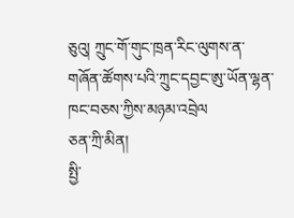ཅུའུ། ཀྲུང་གོ་གུང་ཁྲན་རིང་ལུགས་ན་གཞོན་ཚོགས་པའི་ཀྲུང་དབྱང་ཨུ་ཡོན་ལྷན་ཁང་བཅས་ཀྱིས་མཉམ་འབྲེལ
ཅན་ཀྲི་མིན།
སྤྱི་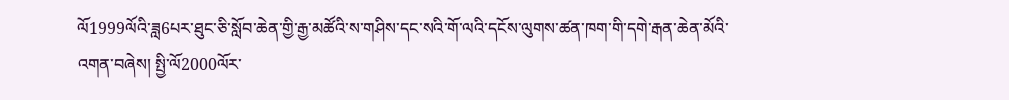ལོ1999ལོའི་ཟླ6པར་ཐུང་ཅི་སློབ་ཆེན་གྱི་རྒྱ་མཚོའི་ས་གཤིས་དང་སའི་གོ་ལའི་དངོས་ལུགས་ཚན་ཁག་གི་དགེ་རྒན་ཆེན་མོའི་འགན་བཞེས། སྤྱི་ལོ2000ལོར་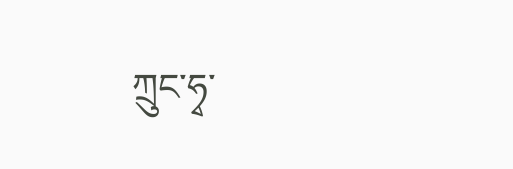ཀྲུང་ཧྭ་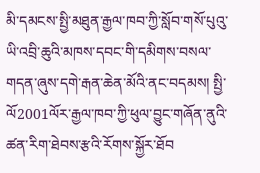མི་དམངས་སྤྱི་མཐུན་རྒྱལ་ཁབ་ཀྱི་སློབ་གསོ་པུའུ་ཡི་འབྲི་ཆུའི་མཁས་དབང་གི་དམིགས་བསལ་གདན་ཞུས་དགེ་རྒན་ཆེན་མོའི་ནང་བདམས། སྤྱི་ལོ2001ལོར་རྒྱལ་ཁབ་ཀྱི་ཕུལ་བྱུང་གཞོན་ནུའི་ཚན་རིག་ཐེབས་རྩའི་རོགས་སྐྱོར་ཐོབ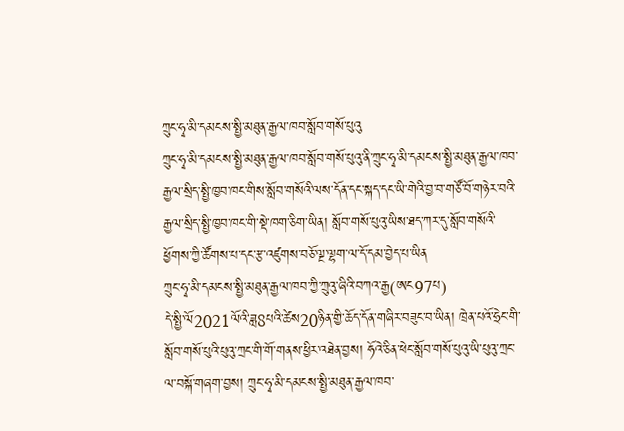ཀྲུང་ཧྭ་མི་དམངས་སྤྱི་མཐུན་རྒྱལ་ཁབ་སློབ་གསོ་པུའུ
ཀྲུང་ཧྭ་མི་དམངས་སྤྱི་མཐུན་རྒྱལ་ཁབ་སློབ་གསོ་པུའུ་ནི་ཀྲུང་ཧྭ་མི་དམངས་སྤྱི་མཐུན་རྒྱལ་ཁབ་རྒྱལ་སྲིད་སྤྱི་ཁྱབ་ཁང་གིས་སློབ་གསོའི་ལས་དོན་དང་སྐད་དང་ཡི་གེའི་བྱ་བ་གཙོ་བོ་གཉེར་བའི་རྒྱལ་སྲིད་སྤྱི་ཁྱབ་ཁང་གི་སྡེ་ཁག་ཅིག་ཡིན། སློབ་གསོ་པུའུ་ཡིས་ཐད་ཀར་དུ་སློབ་གསོའི་ཕྱོགས་ཀྱི་ཚོགས་པ་དང་རྩ་འཛུགས་བཅོ་ལྔ་ལྷག་ལ་དོ་དམ་བྱེད་པ་ཡིན
ཀྲུང་ཧྭ་མི་དམངས་སྤྱི་མཐུན་རྒྱལ་ཁབ་ཀྱི་ཀྲུའུ་ཞིའི་བཀའ་རྒྱ(ཨང97པ)
དེ་སྤྱི་ལོ2021ལོའི་ཟླ8པའི་ཚེས20ཉིན་གྱི་ཆོད་དོན་གཞིར་བཟུང་བ་ཡིན། ཁྲེན་པའོ་ཧྲེང་གི་སློབ་གསོ་པུའི་པུའུ་ཀྲང་གི་གོ་གནས་ཕྱིར་འཐེན་བྱས། ཧོའེ་ཅིན་ཕེང་སློབ་གསོ་པུའུ་ཡི་པུའུ་ཀྲང་ལ་བསྐོ་གཞག་བྱས། ཀྲུང་ཧྭ་མི་དམངས་སྤྱི་མཐུན་རྒྱལ་ཁབ་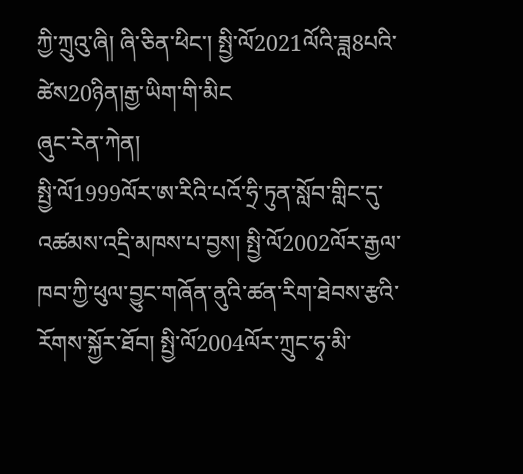ཀྱི་ཀྲུའུ་ཞི། ཞི་ཅིན་ཕིང་། སྤྱི་ལོ2021ལོའི་ཟླ8པའི་ཚེས20ཉིན།རྒྱ་ཡིག་གི་མིང
ཞུང་རེན་ཀེན།
སྤྱི་ལོ1999ལོར་ཨ་རིའི་པའོ་ཧྲི་ཏུན་སློབ་གླིང་དུ་འཚམས་འདྲི་མཁས་པ་བྱས། སྤྱི་ལོ2002ལོར་རྒྱལ་ཁབ་ཀྱི་ཕུལ་བྱུང་གཞོན་ནུའི་ཚན་རིག་ཐེབས་རྩའི་རོགས་སྐྱོར་ཐོབ། སྤྱི་ལོ2004ལོར་ཀྲུང་ཧྭ་མི་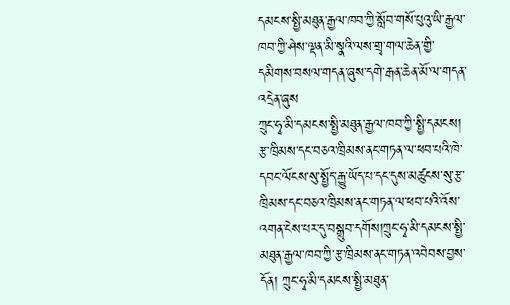དམངས་སྤྱི་མཐུན་རྒྱལ་ཁབ་ཀྱི་སློབ་གསོ་པུའུ་ཡི་རྒྱལ་ཁབ་ཀྱི་ཤེས་ལྡན་མི་སྣའི་ལས་གྲྭ་གལ་ཆེན་གྱི་དམིགས་བསལ་གདན་ཞུས་དགེ་རྒན་ཆེན་མོ་ལ་གདན་འདྲེན་ཞུས
ཀྲུང་ཧྭ་མི་དམངས་སྤྱི་མཐུན་རྒྱལ་ཁབ་ཀྱི་སྤྱི་དམངས།
རྩ་ཁྲིམས་དང་བཅའ་ཁྲིམས་ནང་གཏན་ལ་ཕབ་པའི་ཁེ་དབང་ལོངས་སུ་སྤྱོད་རྒྱུ་ཡོད་པ་དང་དུས་མཚུངས་སུ་རྩ་ཁྲིམས་དང་བཅའ་ཁྲིམས་ནང་གཏན་ལ་ཕབ་པའི་འོས་འགན་ངེས་པར་དུ་བསྒྲུབ་དགོས།ཀྲུང་ཧྭ་མི་དམངས་སྤྱི་མཐུན་རྒྱལ་ཁབ་ཀྱི་རྩ་ཁྲིམས་ནང་གཏན་འབེབས་བྱས་དོན། ཀྲུང་ཧྭ་མི་དམངས་སྤྱི་མཐུན་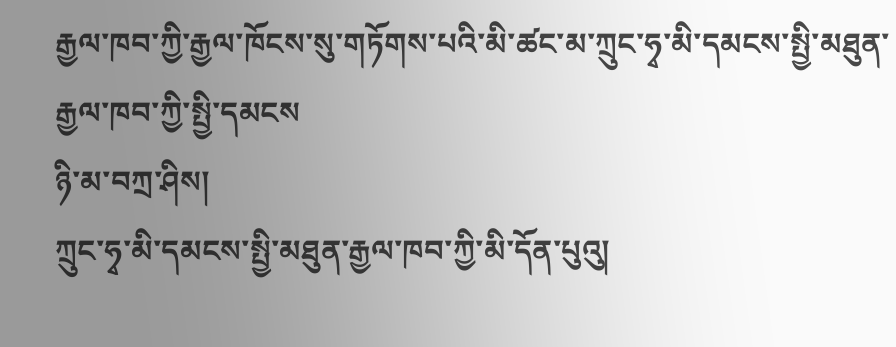རྒྱལ་ཁབ་ཀྱི་རྒྱལ་ཁོངས་སུ་གཏོགས་པའི་མི་ཚང་མ་ཀྲུང་ཧྭ་མི་དམངས་སྤྱི་མཐུན་རྒྱལ་ཁབ་ཀྱི་སྤྱི་དམངས
ཉི་མ་བཀྲ་ཤིས།
ཀྲུང་ཧྭ་མི་དམངས་སྤྱི་མཐུན་རྒྱལ་ཁབ་ཀྱི་མི་དོན་པུའུ།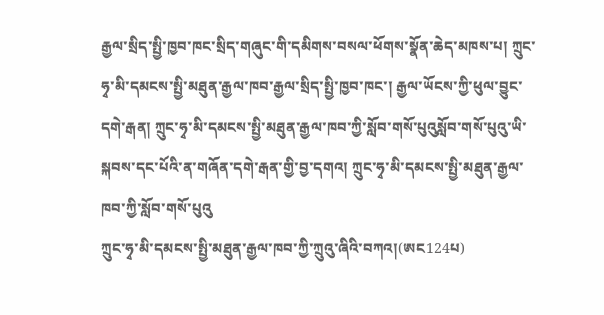རྒྱལ་སྲིད་སྤྱི་ཁྱབ་ཁང་སྲིད་གཞུང་གི་དམིགས་བསལ་ཕོགས་སྣོན་ཆེད་མཁས་པ། ཀྲུང་ཧྭ་མི་དམངས་སྤྱི་མཐུན་རྒྱལ་ཁབ་རྒྱལ་སྲིད་སྤྱི་ཁྱབ་ཁང་། རྒྱལ་ཡོངས་ཀྱི་ཕུལ་བྱུང་དགེ་རྒན། ཀྲུང་ཧྭ་མི་དམངས་སྤྱི་མཐུན་རྒྱལ་ཁབ་ཀྱི་སློབ་གསོ་པུའུསློབ་གསོ་པུའུ་ཡི་སྐབས་དང་པོའི་ན་གཞོན་དགེ་རྒན་གྱི་བྱ་དགའ། ཀྲུང་ཧྭ་མི་དམངས་སྤྱི་མཐུན་རྒྱལ་ཁབ་ཀྱི་སློབ་གསོ་པུའུ
ཀྲུང་ཧྭ་མི་དམངས་སྤྱི་མཐུན་རྒྱལ་ཁབ་ཀྱི་ཀྲུའུ་ཞིའི་བཀའ།(ཨང124པ)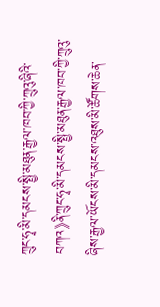ཀྲུང་ཧྭ་མི་དམངས་སྤྱི་མཐུན་རྒྱལ་ཁབ་ཀྱི་ཀྲུའུ་ཞིའི་བཀའ》ནི་ཀྲུང་ཧྭ་མི་དམངས་སྤྱི་མཐུན་རྒྱལ་ཁབ་ཀྱི་ཀྲུའུ་ཞིས་རྒྱལ་ཡོངས་མི་དམངས་འཐུས་མི་ཚོགས་ཆེན་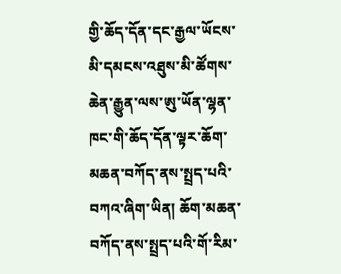གྱི་ཆོད་དོན་དང་རྒྱལ་ཡོངས་མི་དམངས་འཐུས་མི་ཚོགས་ཆེན་རྒྱུན་ལས་ཨུ་ཡོན་ལྷན་ཁང་གི་ཆོད་དོན་ལྟར་ཆོག་མཆན་བཀོད་ནས་སྤྲད་པའི་བཀའ་ཞིག་ཡིན། ཆོག་མཆན་བཀོད་ནས་སྤྲད་པའི་གོ་རིམ་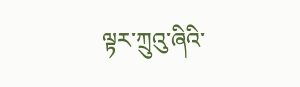ལྟར་ཀྲུའུ་ཞིའི་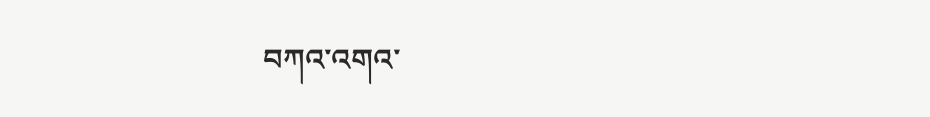བཀའ་འགའ་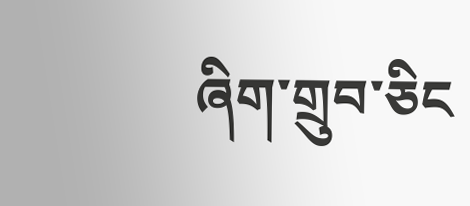ཞིག་གྲུབ་ཅིང